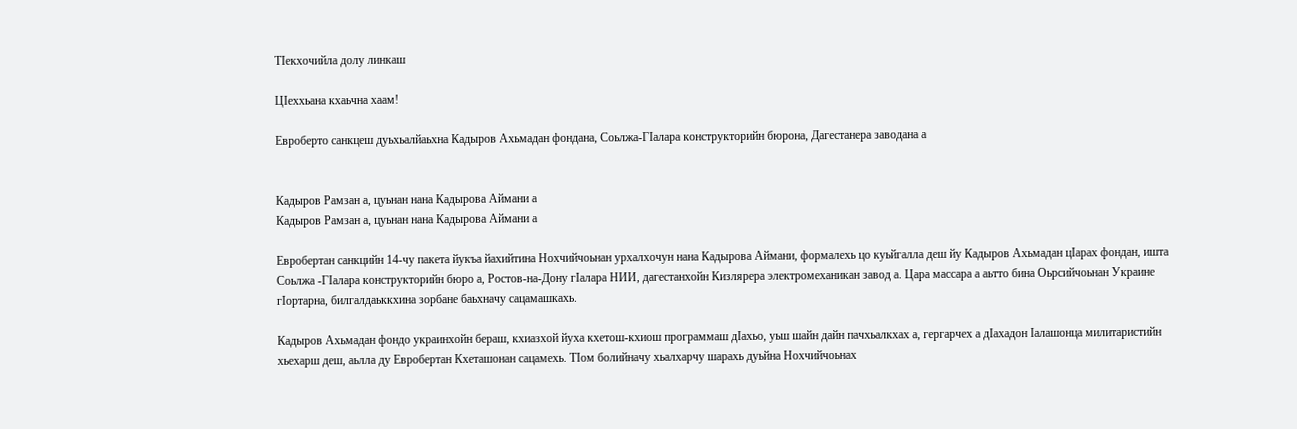ТIекхочийла долу линкаш

ЦIеххьана кхаьчна хаам!

Евроберто санкцеш дуьхьалйаьхна Кадыров Ахьмадан фондана, Соьлжа-ГIалара конструкторийн бюрона, Дагестанера заводана а


Кадыров Рамзан а, цуьнан нана Кадырова Аймани а
Кадыров Рамзан а, цуьнан нана Кадырова Аймани а

Евробертан санкцийн 14-чу пакета йукъа йахийтина Нохчийчоьнан урхалхочун нана Кадырова Аймани, формалехь цо куьйгалла деш йу Кадыров Ахьмадан цIарах фондан, ишта Соьлжа -ГIалара конструкторийн бюро а, Ростов-на-Дону гIалара НИИ, дагестанхойн Кизлярера электромеханикан завод а. Цара массара а аьтто бина Оьрсийчоьнан Украине гIортарна, билгалдаьккхина зорбане баьхначу сацамашкахь.

Кадыров Ахьмадан фондо украинхойн бераш, кхиазхой йуха кхетош-кхиош программаш дIахьо, уьш шайн дайн пачхьалкхах а, гергарчех а дIахадон Iалашонца милитаристийн хьехарш деш, аьлла ду Евробертан Кхеташонан сацамехь. ТIом болийначу хьалхарчу шарахь дуьйна Нохчийчоьнах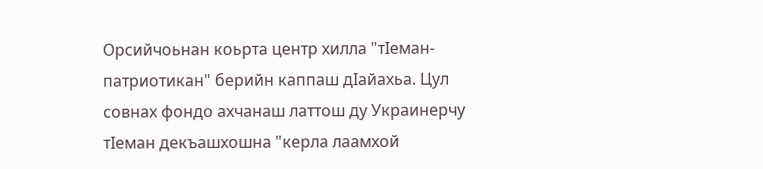Орсийчоьнан коьрта центр хилла "тIеман-патриотикан" берийн каппаш дIайахьа. Цул совнах фондо ахчанаш латтош ду Украинерчу тIеман декъашхошна "керла лаамхой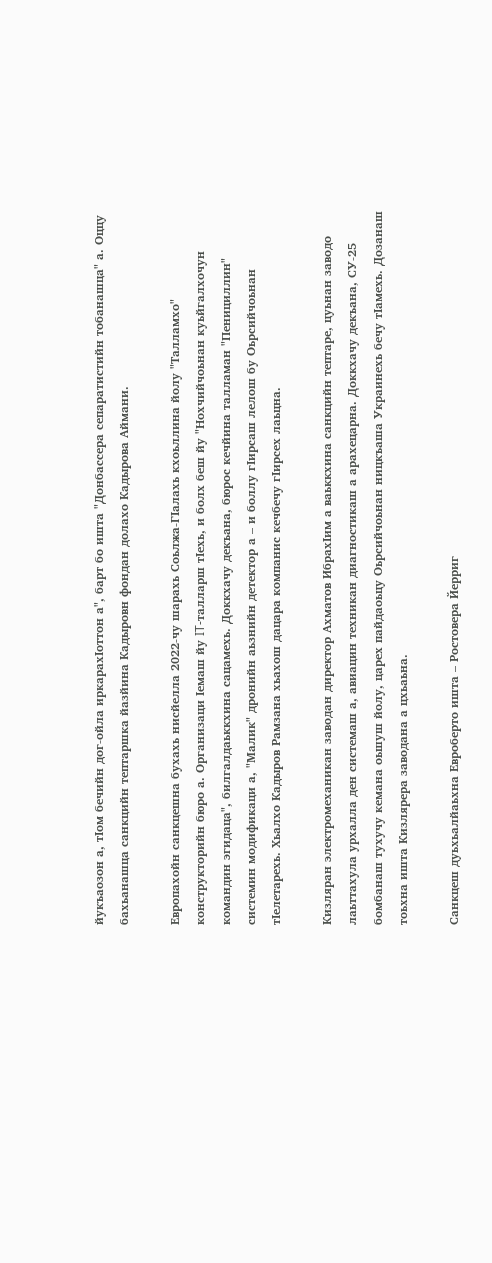йукъаозон а, тIом бечийн дог-ойла иркарахIоттон а", барт бо ишта "Донбассера сепаратистийн тобанашца" а. Оццу бахьанашца санкцийн тептаршка йазйина Кадыровн фондан долахо Кадырова Аймани.

Европахойн санкцешна бухахь нисйелла 2022-чу шарахь Соьлжа-ГIалахь кхоьллина йолу "Талламхо" конструкторийн бюро а. Организаци Iемаш йу IT-талларш тIехь, и болх беш йу "Нохчийчоьнан куьйгалхочун командин эгидаца", билгалдаьккхина сацамехь. Доккхачу декъана, бюрос кечйина талламан "Пенициллин" системин модификаци а, "Малик" дронийн аьзнийн детектор а – и боллу гIирсаш лелош бу Оьрсийчоьнан тIелетарехь. Хьалхо Кадыров Рамзана хьахош дацара компанис кечбечу гIирсех лаьцна.

Кизляран электромеханикан заводан директор Ахматов ИбрахIим а ваьккхина санкцийн тептаре, цуьнан заводо лаьттахула урхалла ден системаш а, авиацин техникан диагностикаш а арахецарна. Доккхачу декъана, СУ-25 бомбанаш тухучу кемана оьшуш йолу, царех пайдаоьцу Оьрсийчоьнан ницкъаша Украинехь бечу тIамехь. Дозанаш тоьхна ишта Кизлярера заводана а цхьаьна.

Санкцеш дуьхьалйаьхна Евроберто ишта – Ростовера Йерриг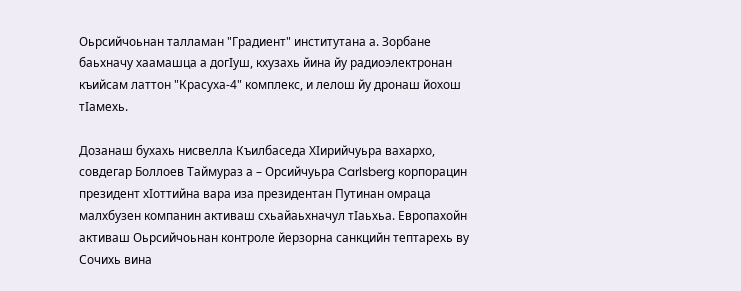Оьрсийчоьнан талламан "Градиент" институтана а. Зорбане баьхначу хаамашца а догIуш, кхузахь йина йу радиоэлектронан къийсам латтон "Красуха-4" комплекс, и лелош йу дронаш йохош тIамехь.

Дозанаш бухахь нисвелла Къилбаседа ХIирийчуьра вахархо, совдегар Боллоев Таймураз а – Орсийчуьра Carlsberg корпорацин президент хIоттийна вара иза президентан Путинан омраца малхбузен компанин активаш схьайаьхначул тIаьхьа. Европахойн активаш Оьрсийчоьнан контроле йерзорна санкцийн тептарехь ву Сочихь вина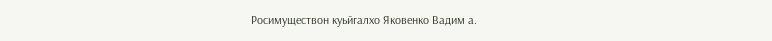Росимуществон куьйгалхо Яковенко Вадим а.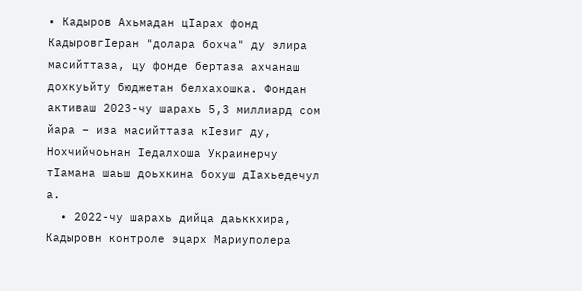• Кадыров Ахьмадан цIарах фонд КадыровгIеран "долара бохча" ду элира масийттаза, цу фонде бертаза ахчанаш дохкуьйту бюджетан белхахошка. Фондан активаш 2023-чу шарахь 5,3 миллиард сом йара – иза масийттаза кIезиг ду, Нохчийчоьнан Iедалхоша Украинерчу тIамана шаьш доьхкина бохуш дIахьедечул а.
  • 2022-чу шарахь дийца даьккхира, Кадыровн контроле эцарх Мариуполера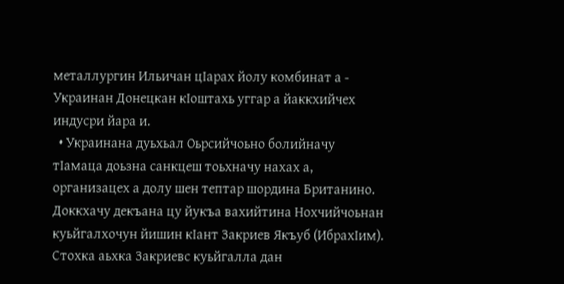металлургин Ильичан цIарах йолу комбинат а - Украинан Донецкан кIоштахь уггар а йаккхийчех индусри йара и.
  • Украинана дуьхьал Оьрсийчоьно болийначу тIамаца доьзна санкцеш тоьхначу нахах а, организацех а долу шен тептар шордина Британино. Доккхачу декъана цу йукъа вахийтина Нохчийчоьнан куьйгалхочун йишин кIант Закриев Якъуб (ИбрахIим). Стохка аьхка Закриевс куьйгалла дан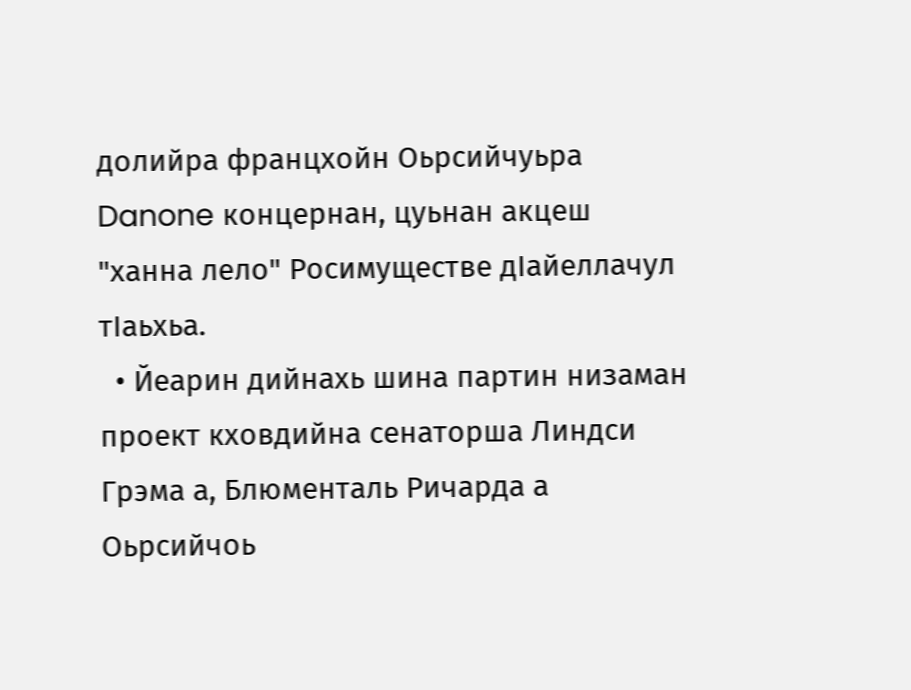долийра францхойн Оьрсийчуьра Danone концернан, цуьнан акцеш "ханна лело" Росимуществе дIайеллачул тIаьхьа.
  • Йеарин дийнахь шина партин низаман проект кховдийна сенаторша Линдси Грэма а, Блюменталь Ричарда а Оьрсийчоь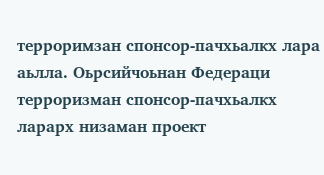терроримзан спонсор-пачхьалкх лара аьлла. Оьрсийчоьнан Федераци терроризман спонсор-пачхьалкх ларарх низаман проект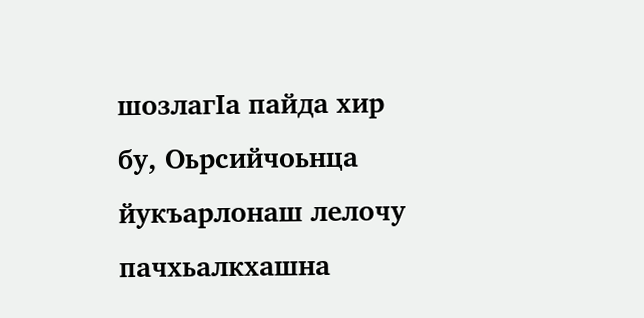шозлагIа пайда хир бу, Оьрсийчоьнца йукъарлонаш лелочу пачхьалкхашна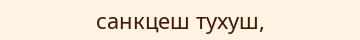санкцеш тухуш,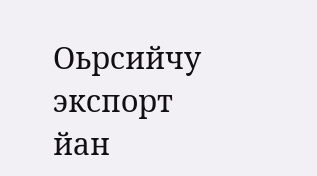Оьрсийчу экспорт йан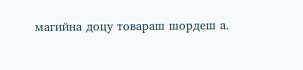магийна доцу товараш шордеш а.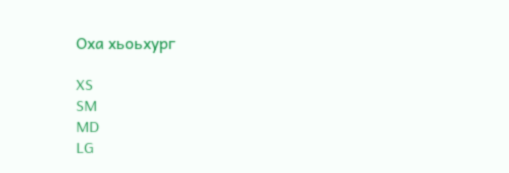Оха хьоьхург

XS
SM
MD
LG